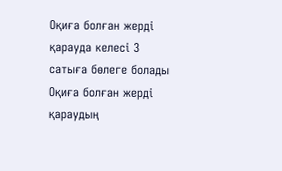Оқиға болған жерді қарауда келесі 3 сатыға бөлеге болады
Оқиға болған жерді қараудың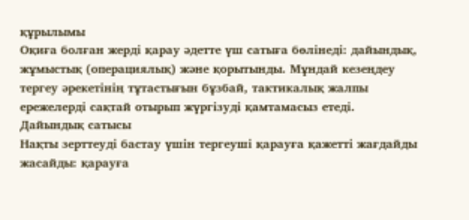құрылымы
Оқиға болған жерді қарау әдетте үш сатыға бөлінеді: дайындық, жұмыстық (операциялық) және қорытынды. Мұндай кезеңдеу тергеу әрекетінің тұтастығын бұзбай, тактикалық жалпы ережелерді сақтай отырып жүргізуді қамтамасыз етеді.
Дайындық сатысы
Нақты зерттеуді бастау үшін тергеуші қарауға қажетті жағдайды жасайды: қарауға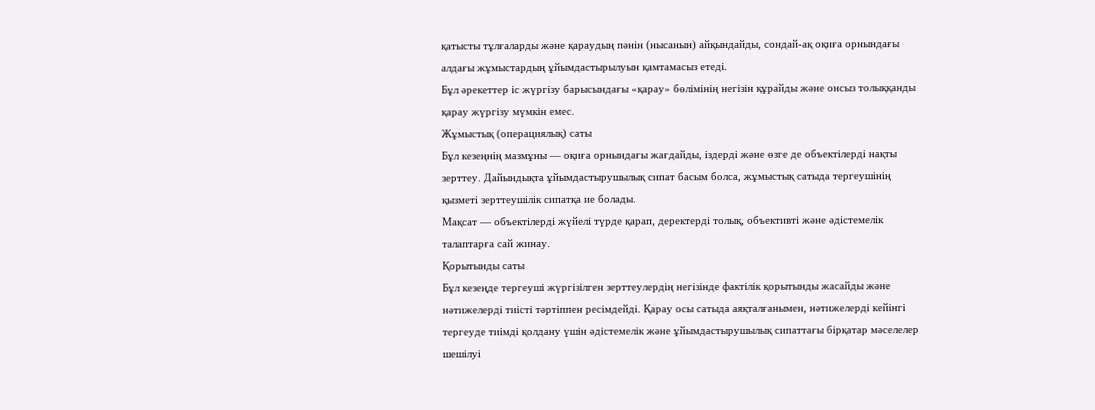қатысты тұлғаларды және қараудың пәнін (нысанын) айқындайды, сондай-ақ оқиға орнындағы алдағы жұмыстардың ұйымдастырылуын қамтамасыз етеді.
Бұл әрекеттер іс жүргізу барысындағы «қарау» бөлімінің негізін құрайды және онсыз толыққанды қарау жүргізу мүмкін емес.
Жұмыстық (операциялық) саты
Бұл кезеңнің мазмұны — оқиға орнындағы жағдайды, іздерді және өзге де объектілерді нақты зерттеу. Дайындықта ұйымдастырушылық сипат басым болса, жұмыстық сатыда тергеушінің қызметі зерттеушілік сипатқа ие болады.
Мақсат — объектілерді жүйелі түрде қарап, деректерді толық, объективті және әдістемелік талаптарға сай жинау.
Қорытынды саты
Бұл кезеңде тергеуші жүргізілген зерттеулердің негізінде фактілік қорытынды жасайды және нәтижелерді тиісті тәртіппен ресімдейді. Қарау осы сатыда аяқталғанымен, нәтижелерді кейінгі тергеуде тиімді қолдану үшін әдістемелік және ұйымдастырушылық сипаттағы бірқатар мәселелер шешілуі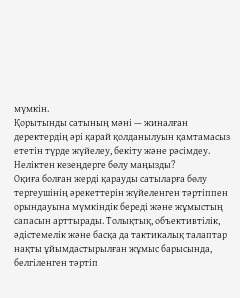мүмкін.
Қорытынды сатының мәні — жиналған деректердің әрі қарай қолданылуын қамтамасыз ететін түрде жүйелеу, бекіту және рәсімдеу.
Неліктен кезеңдерге бөлу маңызды?
Оқиға болған жерді қарауды сатыларға бөлу тергеушінің әрекеттерін жүйеленген тәртіппен орындауына мүмкіндік береді және жұмыстың сапасын арттырады. Толықтық, объективтілік, әдістемелік және басқа да тактикалық талаптар нақты ұйымдастырылған жұмыс барысында, белгіленген тәртіп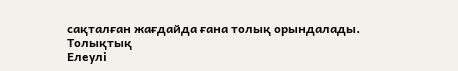сақталған жағдайда ғана толық орындалады.
Толықтық
Елеулі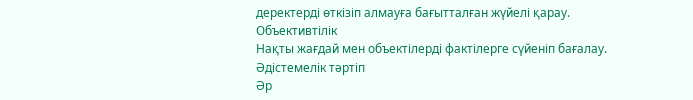деректерді өткізіп алмауға бағытталған жүйелі қарау.
Объективтілік
Нақты жағдай мен объектілерді фактілерге сүйеніп бағалау.
Әдістемелік тәртіп
Әр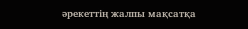әрекеттің жалпы мақсатқа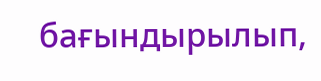бағындырылып,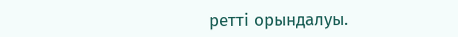ретті орындалуы.